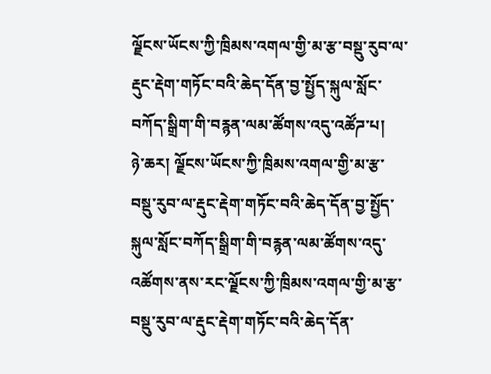ལྗོངས་ཡོངས་ཀྱི་ཁྲིམས་འགལ་གྱི་མ་རྩ་བསྡུ་རུབ་ལ་རྡུང་རྡེག་གཏོང་བའི་ཆེད་དོན་བྱ་སྤྱོད་སྐུལ་སློང་བཀོད་སྒྲིག་གི་བརྙན་ལམ་ཚོགས་འདུ་འཚོཌ་པ།
ཉེ་ཆར། ལྗོངས་ཡོངས་ཀྱི་ཁྲིམས་འགལ་གྱི་མ་རྩ་བསྡུ་རུབ་ལ་རྡུང་རྡེག་གཏོང་བའི་ཆེད་དོན་བྱ་སྤྱོད་སྐུལ་སློང་བཀོད་སྒྲིག་གི་བརྙན་ལམ་ཚོགས་འདུ་འཚོགས་ནས་རང་ལྗོངས་ཀྱི་ཁྲིམས་འགལ་གྱི་མ་རྩ་བསྡུ་རུབ་ལ་རྡུང་རྡེག་གཏོང་བའི་ཆེད་དོན་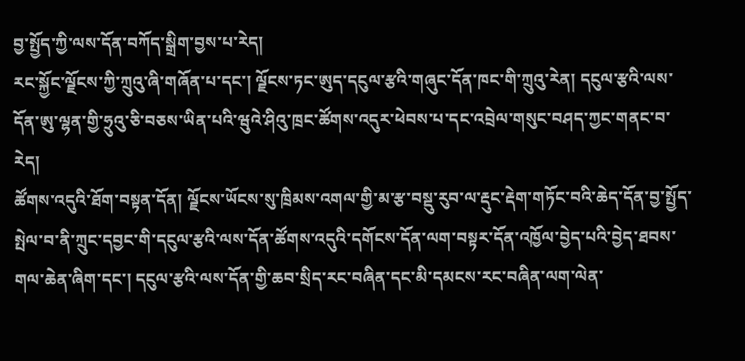བྱ་སྤྱོད་ཀྱི་ལས་དོན་བཀོད་སྒྲིག་བྱས་པ་རེད།
རང་སྐྱོང་ལྗོངས་ཀྱི་ཀྲུའུ་ཞི་གཞོན་པ་དང་། ལྗོངས་ཏང་ཨུད་དངུལ་རྩའི་གཞུང་དོན་ཁང་གི་ཀྲུའུ་རེན། དངུལ་རྩའི་ལས་དོན་ཨུ་ལྷན་གྱི་ཧྲུའུ་ཅི་བཅས་ཡིན་པའི་ཝུའེ་ཤིའུ་ཁྲང་ཚོགས་འདུར་ཕེབས་པ་དང་འབྲེལ་གསུང་བཤད་ཀྱང་གནང་བ་རེད།
ཚོགས་འདུའི་ཐོག་བསྟན་དོན། ལྗོངས་ཡོངས་སུ་ཁྲིམས་འགལ་གྱི་མ་རྩ་བསྡུ་རུབ་ལ་རྡུང་རྡེག་གཏོང་བའི་ཆེད་དོན་བྱ་སྤྱོད་སྤེལ་བ་ནི་ཀྲུང་དབྱང་གི་དངུལ་རྩའི་ལས་དོན་ཚོགས་འདུའི་དགོངས་དོན་ལག་བསྟར་དོན་འཁྱོལ་བྱེད་པའི་བྱེད་ཐབས་གལ་ཆེན་ཞིག་དང་། དངུལ་རྩའི་ལས་དོན་གྱི་ཆབ་སྲིད་རང་བཞིན་དང་མི་དམངས་རང་བཞིན་ལག་ལེན་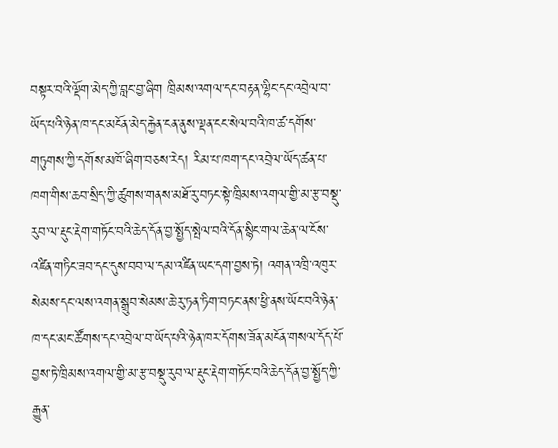བསྟར་བའི་ལྡོག་མེད་ཀྱི་བླང་བྱ་ཞིག ཁྲིམས་འགལ་དང་བརྟན་ལྷིང་དང་འབྲེལ་བ་ཡོད་པའི་ཉེན་ཁ་དང་མངོན་མེད་རྐྱེན་ངན་ནུས་ལྡན་ངང་སེལ་བའི་ཁ་ཚ་དགོས་གཏུགས་ཀྱི་དགོས་མཁོ་ཞིག་བཅས་རེད། རིམ་པ་ཁག་དང་འབྲེལ་ཡོད་ཚན་པ་ཁག་གིས་ཆབ་སྲིད་ཀྱི་ཚུགས་གནས་མཐོ་རུ་བཏང་སྟེ་ཁྲིམས་འགལ་གྱི་མ་རྩ་བསྡུ་རུབ་ལ་རྡུང་རྡེག་གཏོང་བའི་ཆེད་དོན་བྱ་སྤྱོད་སྤེལ་བའི་དོན་སྙིང་གལ་ཆེན་ལ་ངོས་འཛིན་གཏིང་ཟབ་དང་དུས་བབ་ལ་དམ་འཛིན་ཡང་དག་བྱས་ཏེ། འགན་འཁྲི་འཁུར་སེམས་དང་ལས་འགན་སྒྲུབ་སེམས་ཆེ་རུ་ཏན་ཏིག་བཏང་ནས་ཕྱི་ནས་ཡོང་བའི་ཉེན་ཁ་དང་མང་ཚོགས་དང་འབྲེལ་བ་ཡོད་པའི་ཉེན་ཁར་དོགས་ཟོན་མངོན་གསལ་དོད་པོ་བྱས་ཏེ་ཁྲིམས་འགལ་གྱི་མ་རྩ་བསྡུ་རུབ་ལ་རྡུང་རྡེག་གཏོང་བའི་ཆེད་དོན་བྱ་སྤྱོད་ཀྱི་རྒྱུན་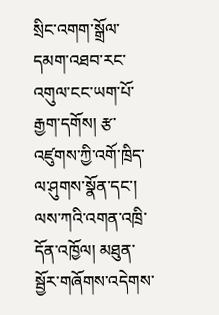སྲིང་འགག་སྒྲོལ་དམག་འཐབ་རང་འགུལ་ངང་ཡག་པོ་རྒྱག་དགོས། རྩ་འཛུགས་ཀྱི་འགོ་ཁྲིད་ལ་ཤུགས་སྣོན་དང་། ལས་ཀའི་འགན་འཁྲི་དོན་འཁྱོལ། མཐུན་སྦྱོར་གཞོགས་འདེགས་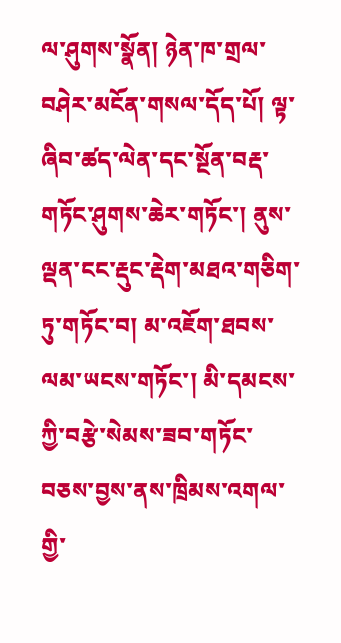ལ་ཤུགས་སྣོན། ཉེན་ཁ་གྲལ་བཤེར་མངོན་གསལ་དོད་པོ། ལྟ་ཞིབ་ཚད་ལེན་དང་སྔོན་བརྡ་གཏོང་ཤུགས་ཆེར་གཏོང་། ནུས་ལྡན་ངང་རྡུང་རྡེག་མཐའ་གཅིག་ཏུ་གཏོང་བ། མ་འཇོག་ཐབས་ལམ་ཡངས་གཏོང་། མི་དམངས་ཀྱི་བརྩེ་སེམས་ཟབ་གཏོང་བཅས་བྱས་ནས་ཁྲིམས་འགལ་གྱི་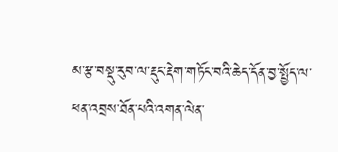མ་རྩ་བསྡུ་རུབ་ལ་རྡུང་རྡེག་གཏོང་བའི་ཆེད་དོན་བྱ་སྤྱོད་ལ་ཕན་འབྲས་ཐོན་པའི་འགན་ལེན་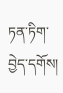ཏན་ཏིག་བྱེད་དགོས།